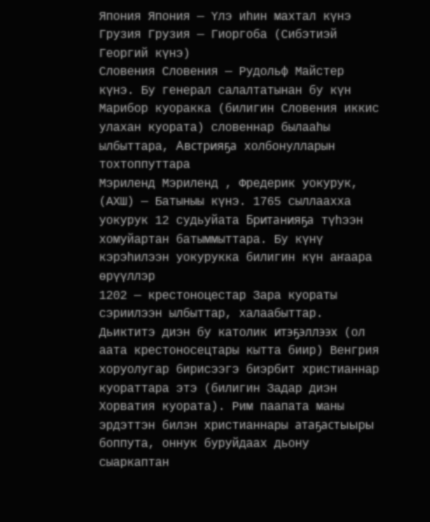Япония Япония — Үлэ иһин махтал күнэ
Грузия Грузия — Гиоргоба (Сибэтиэй Георгий күнэ)
Словения Словения — Рудольф Майстер күнэ. Бу генерал салалтатынан бу күн Марибор куоракка (билигин Словения иккис улахан куората) словеннар былааһы ылбыттара, Австрияҕа холбонулларын тохтоппуттара
Мэриленд Мэриленд , Фредерик уокурук, (АХШ) — Батыныы күнэ. 1765 сыллаахха уокурук 12 судьуйата Британияҕа түһээн хомуйартан батыммыттара. Бу күнү кэрэһилээн уокурукка билигин күн аҥаара өрүүллэр
1202 — крестоноцестар Зара куораты сэриилээн ылбыттар, халаабыттар. Дьиктитэ диэн бу католик итэҕэллээх (ол аата крестоносецтары кытта биир) Венгрия хоруолугар бирисээгэ биэрбит христианнар куораттара этэ (билигин Задар диэн Хорватия куората). Рим паапата маны эрдэттэн билэн христианнары атаҕастыыры боппута, оннук буруйдаах дьону сыаркаптан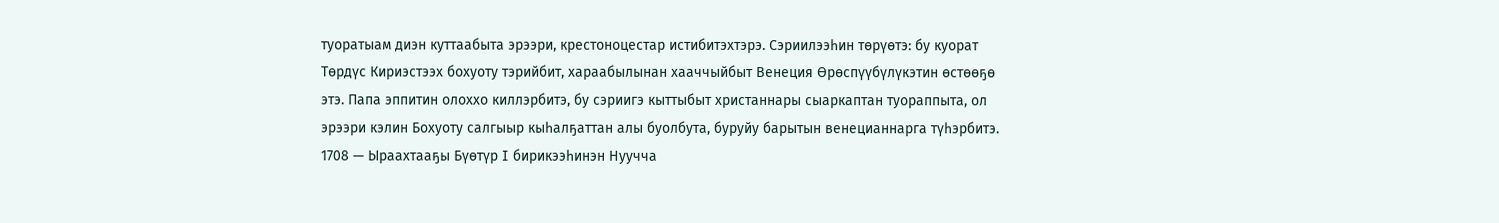туоратыам диэн куттаабыта эрээри, крестоноцестар истибитэхтэрэ. Сэриилээһин төрүөтэ: бу куорат Төрдүс Кириэстээх бохуоту тэрийбит, хараабылынан хааччыйбыт Венеция Өрөспүүбүлүкэтин өстөөҕө этэ. Папа эппитин олоххо киллэрбитэ, бу сэриигэ кыттыбыт христаннары сыаркаптан туораппыта, ол эрээри кэлин Бохуоту салгыыр кыһалҕаттан алы буолбута, буруйу барытын венецианнарга түһэрбитэ.
1708 — Ыраахтааҕы Бүөтүр I бирикээһинэн Нуучча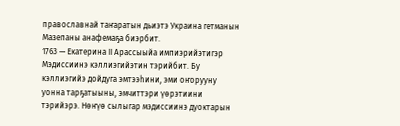православнай таҥаратын дьиэтэ Украина гетманын Мазепаны анафемаҕа биэрбит.
1763 — Екатерина II Арассыыйа импиэрийэтигэр Мэдиссиинэ кэллиэгийэтин тэрийбит. Бу кэллиэгийэ дойдуга эмтээһини, эми оҥорууну уонна тарҕатыыны, эмчиттэри үөрэтиини тэрийэрэ. Нөҥүө сылыгар мэдиссиинэ дуоктарын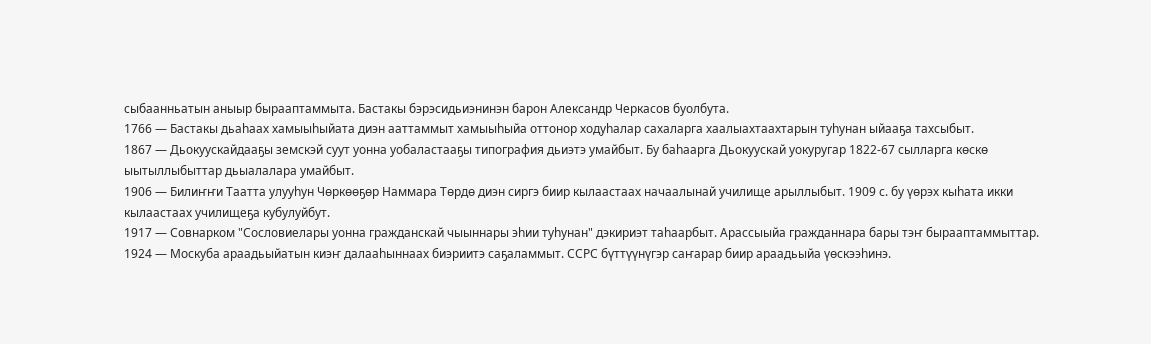сыбаанньатын аныыр бырааптаммыта. Бастакы бэрэсидьиэнинэн барон Александр Черкасов буолбута.
1766 — Бастакы дьаһаах хамыыһыйата диэн ааттаммыт хамыыһыйа оттонор ходуһалар сахаларга хаалыахтаахтарын туһунан ыйааҕа тахсыбыт.
1867 — Дьокуускайдааҕы земскэй суут уонна уобаластааҕы типография дьиэтэ умайбыт. Бу баһаарга Дьокуускай уокуругар 1822-67 сылларга көскө ыытыллыбыттар дьыалалара умайбыт.
1906 — Билиҥҥи Таатта улууһун Чөркөөҕөр Наммара Төрдө диэн сиргэ биир кылаастаах начаалынай училище арыллыбыт. 1909 с. бу үөрэх кыһата икки кылаастаах училищеҕа кубулуйбут.
1917 — Совнарком "Сословиелары уонна гражданскай чыыннары эһии туһунан" дэкириэт таһаарбыт. Арассыыйа гражданнара бары тэҥ бырааптаммыттар.
1924 — Москуба араадьыйатын киэҥ далааһыннаах биэриитэ саҕаламмыт. ССРС бүттүүнүгэр саҥарар биир араадьыйа үөскээһинэ.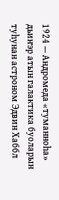1924 — Андромеда «туманноһа» дьиҥэр атын галактика буоларын туһунан астроном Эдвин Хаббл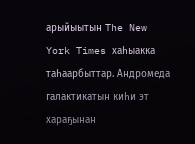арыйыытын The New York Times хаһыакка таһаарбыттар. Андромеда галактикатын киһи эт хараҕынан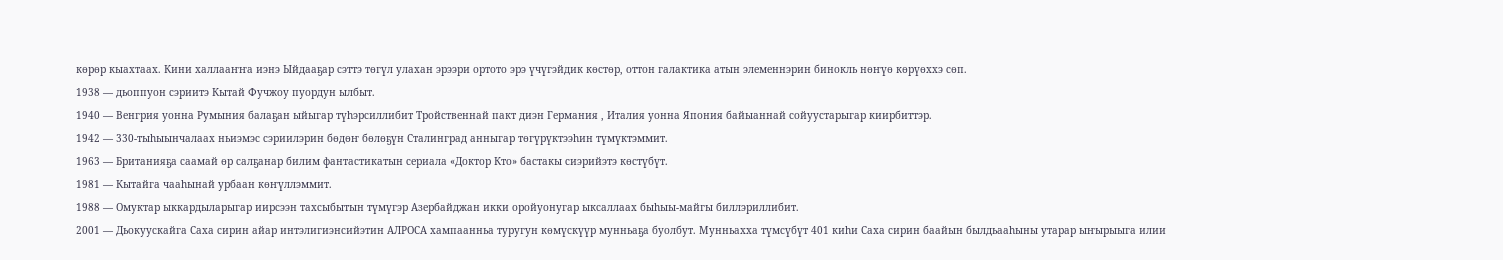көрөр кыахтаах. Кини халлааҥҥа иэнэ Ыйдааҕар сэттэ төгүл улахан эрээри ортото эрэ үчүгэйдик көстөр, оттон галактика атын элеменнэрин бинокль нөҥүө көрүөххэ сөп.
1938 — дьоппуон сэриитэ Кытай Фучжоу пуордун ылбыт.
1940 — Венгрия уонна Румыния балаҕан ыйыгар түһэрсиллибит Тройственнай пакт диэн Германия , Италия уонна Япония байыаннай сойуустарыгар киирбиттэр.
1942 — 330-тыһыынчалаах ньиэмэс сэриилэрин бөдөҥ бөлөҕүн Сталинград анныгар төгүрүктээһин түмүктэммит.
1963 — Британияҕа саамай өр салҕанар билим фантастикатын сериала «Доктор Кто» бастакы сиэрийэтэ көстүбүт.
1981 — Кытайга чааһынай урбаан көҥүллэммит.
1988 — Омуктар ыккардыларыгар иирсээн тахсыбытын түмүгэр Азербайджан икки оройуонугар ыксаллаах быһыы-майгы биллэриллибит.
2001 — Дьокуускайга Саха сирин айар интэлигиэнсийэтин АЛРОСА хампаанньа туругун көмүскүүр мунньаҕа буолбут. Мунньахха түмсүбүт 401 киһи Саха сирин баайын былдьааһыны утарар ыҥырыыга илии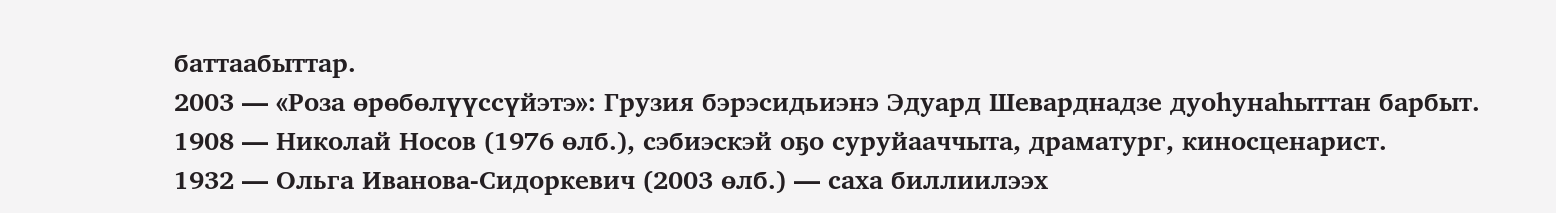баттаабыттар.
2003 — «Роза өрөбөлүүссүйэтэ»: Грузия бэрэсидьиэнэ Эдуард Шеварднадзе дуоһунаһыттан барбыт.
1908 — Николай Носов (1976 өлб.), сэбиэскэй оҕо суруйааччыта, драматург, киносценарист.
1932 — Ольга Иванова-Сидоркевич (2003 өлб.) — саха биллиилээх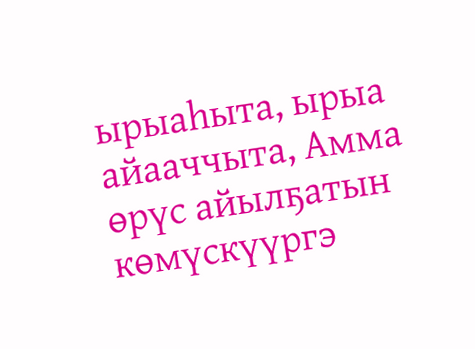ырыаһыта, ырыа айааччыта, Амма өрүс айылҕатын көмүскүүргэ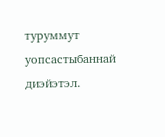туруммут уопсастыбаннай диэйэтэл.